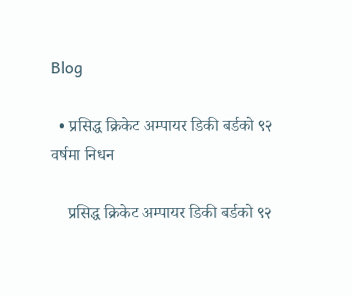Blog

  • प्रसिद्ध क्रिकेट अम्पायर डिकी बर्डको ९२ वर्षमा निधन

    प्रसिद्ध क्रिकेट अम्पायर डिकी बर्डको ९२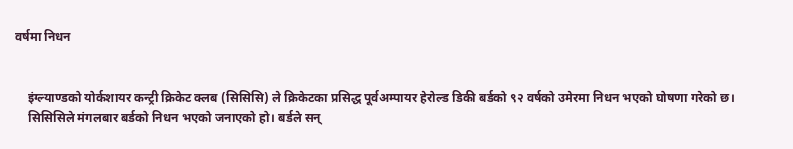वर्षमा निधन


    इंग्ल्याण्डको योर्कशायर कन्ट्री क्रिकेट क्लब (सिसिसि) ले क्रिकेटका प्रसिद्ध पूर्वअम्पायर हेरोल्ड डिकी बर्डको ९२ वर्षको उमेरमा निधन भएको घोषणा गरेको छ।
    सिसिसिले मंगलबार बर्डको निधन भएको जनाएको हो। बर्डले सन्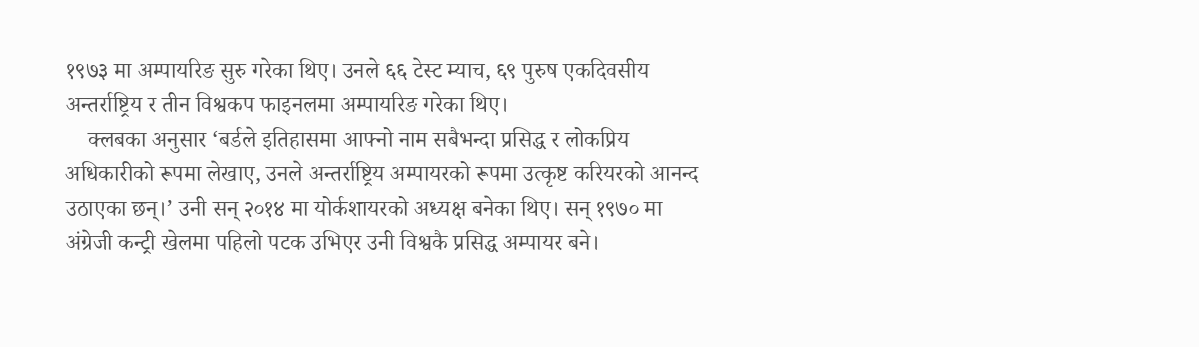१९७३ मा अम्पायरिङ सुरु गरेका थिए। उनले ६६ टेस्ट म्याच, ६९ पुरुष एकदिवसीय अन्तर्राष्ट्रिय र तीन विश्वकप फाइनलमा अम्पायरिङ गरेका थिए।
    क्लबका अनुसार ‘बर्डले इतिहासमा आफ्नो नाम सबैभन्दा प्रसिद्ध र लोकप्रिय अधिकारीको रूपमा लेखाए, उनले अन्तर्राष्ट्रिय अम्पायरको रूपमा उत्कृष्ट करियरको आनन्द उठाएका छन्।’ उनी सन् २०१४ मा योर्कशायरको अध्यक्ष बनेका थिए। सन् १९७० मा अंग्रेजी कन्ट्री खेलमा पहिलो पटक उभिएर उनी विश्वकै प्रसिद्ध अम्पायर बने।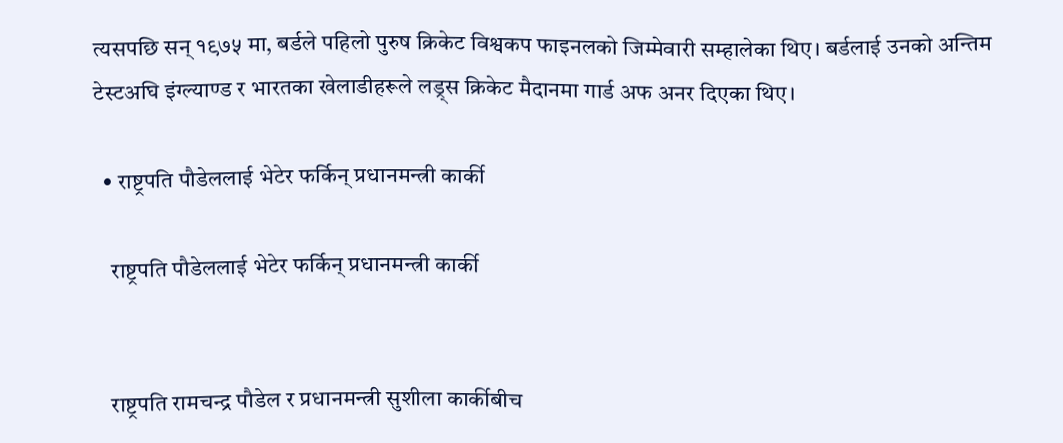त्यसपछि सन् १९७५ मा, बर्डले पहिलो पुरुष क्रिकेट विश्वकप फाइनलको जिम्मेवारी सम्हालेका थिए। बर्डलाई उनको अन्तिम टेस्टअघि इंग्ल्याण्ड र भारतका खेलाडीहरूले लड्र्स क्रिकेट मैदानमा गार्ड अफ अनर दिएका थिए।

  • राष्ट्रपति पौडेललाई भेटेर फर्किन् प्रधानमन्त्री कार्की

    राष्ट्रपति पौडेललाई भेटेर फर्किन् प्रधानमन्त्री कार्की


    राष्ट्रपति रामचन्द्र पौडेल र प्रधानमन्त्री सुशीला कार्कीबीच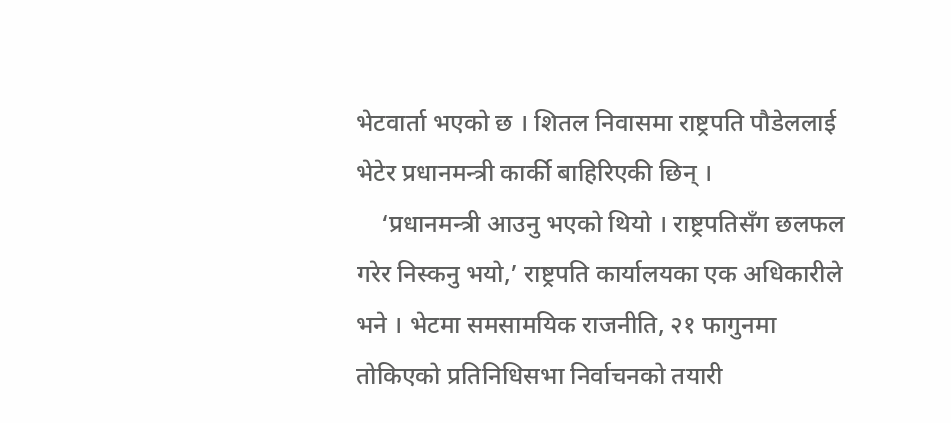भेटवार्ता भएको छ । शितल निवासमा राष्ट्रपति पौडेललाई भेटेर प्रधानमन्त्री कार्की बाहिरिएकी छिन् ।
    ‘प्रधानमन्त्री आउनु भएको थियो । राष्ट्रपतिसँग छलफल गरेर निस्कनु भयो,’ राष्ट्रपति कार्यालयका एक अधिकारीले भने । भेटमा समसामयिक राजनीति, २१ फागुनमा तोकिएको प्रतिनिधिसभा निर्वाचनको तयारी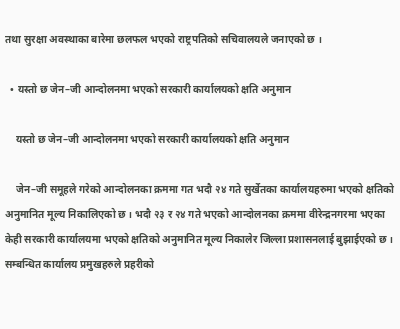तथा सुरक्षा अवस्थाका बारेमा छलफल भएको राष्ट्रपतिको सचिवालयले जनाएको छ ।

  • यस्तो छ जेन–जी आन्दोलनमा भएको सरकारी कार्यालयको क्षति अनुमान

    यस्तो छ जेन–जी आन्दोलनमा भएको सरकारी कार्यालयको क्षति अनुमान

    जेन–जी समूहले गरेको आन्दोलनका क्रममा गत भदौ २४ गते सुर्खेतका कार्यालयहरुमा भएको क्षतिको अनुमानित मूल्य निकालिएको छ । भदौ २३ र २४ गते भएको आन्दोलनका क्रममा वीरेन्द्रनगरमा भएका केही सरकारी कार्यालयमा भएको क्षतिको अनुमानित मूल्य निकालेर जिल्ला प्रशासनलाई बुझाईएको छ । सम्बन्धित कार्यालय प्रमुखहरुले प्रहरीको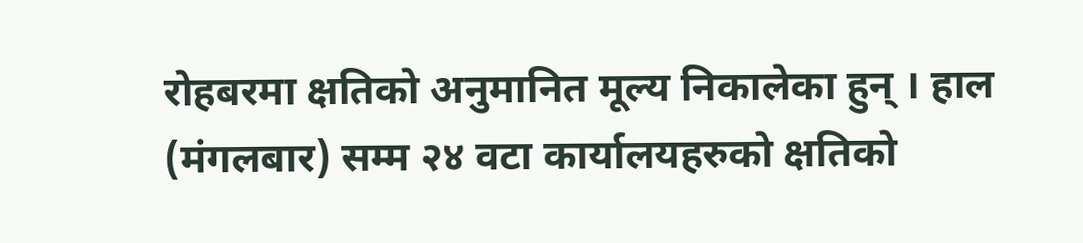रोहबरमा क्षतिको अनुमानित मूल्य निकालेका हुन् । हाल (मंगलबार) सम्म २४ वटा कार्यालयहरुको क्षतिको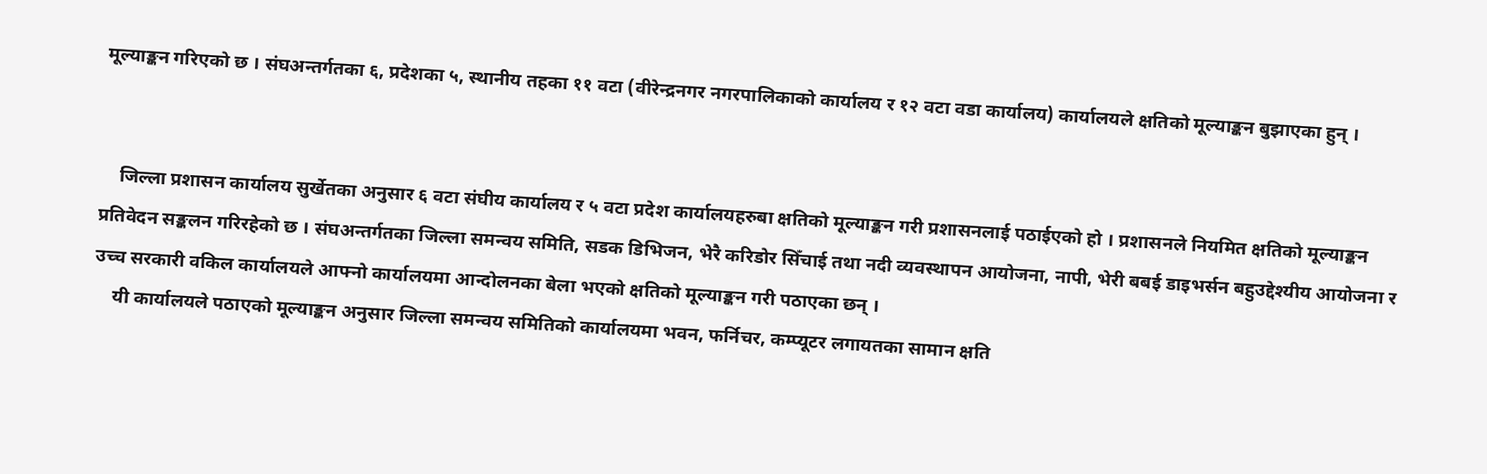मूल्याङ्कन गरिएको छ । संघअन्तर्गतका ६, प्रदेशका ५, स्थानीय तहका ११ वटा (वीरेन्द्रनगर नगरपालिकाको कार्यालय र १२ वटा वडा कार्यालय) कार्यालयले क्षतिको मूल्याङ्कन बुझाएका हुन् ।


    जिल्ला प्रशासन कार्यालय सुर्खेतका अनुसार ६ वटा संघीय कार्यालय र ५ वटा प्रदेश कार्यालयहरुबा क्षतिको मूल्याङ्कन गरी प्रशासनलाई पठाईएको हो । प्रशासनले नियमित क्षतिको मूल्याङ्कन प्रतिवेदन सङ्कलन गरिरहेको छ । संघअन्तर्गतका जिल्ला समन्वय समिति, सडक डिभिजन, भेरै करिडोर सिँचाई तथा नदी व्यवस्थापन आयोजना, नापी, भेरी बबई डाइभर्सन बहुउद्देश्यीय आयोजना र उच्च सरकारी वकिल कार्यालयले आफ्नो कार्यालयमा आन्दोलनका बेला भएको क्षतिको मूल्याङ्कन गरी पठाएका छन् ।
    यी कार्यालयले पठाएको मूल्याङ्कन अनुसार जिल्ला समन्वय समितिको कार्यालयमा भवन, फर्निचर, कम्प्यूटर लगायतका सामान क्षति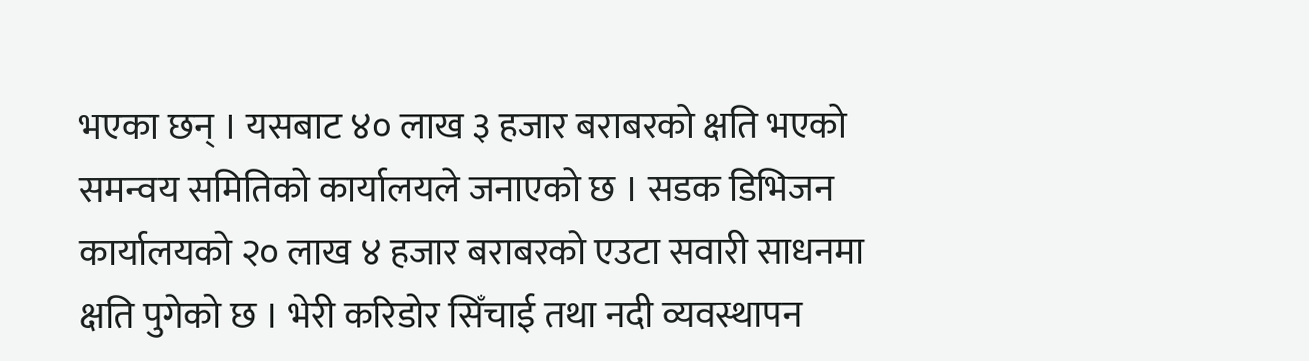भएका छन् । यसबाट ४० लाख ३ हजार बराबरको क्षति भएको समन्वय समितिको कार्यालयले जनाएको छ । सडक डिभिजन कार्यालयको २० लाख ४ हजार बराबरको एउटा सवारी साधनमा क्षति पुगेको छ । भेरी करिडोर सिँचाई तथा नदी व्यवस्थापन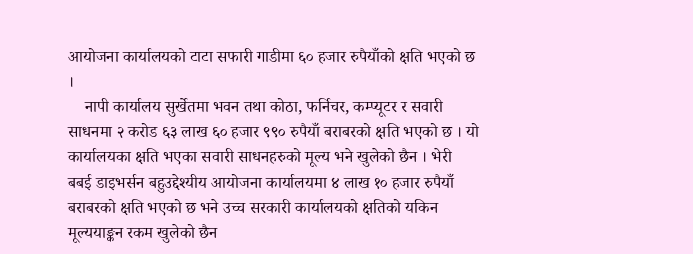आयोजना कार्यालयको टाटा सफारी गाडीमा ६० हजार रुपैयाँको क्षति भएको छ ।
    नापी कार्यालय सुर्खेतमा भवन तथा कोठा, फर्निचर, कम्प्यूटर र सवारी साधनमा २ करोड ६३ लाख ६० हजार ९९० रुपैयाँ बराबरको क्षति भएको छ । यो कार्यालयका क्षति भएका सवारी साधनहरुको मूल्य भने खुलेको छैन । भेरी बबई डाइभर्सन बहुउद्देश्यीय आयोजना कार्यालयमा ४ लाख १० हजार रुपैयाँ बराबरको क्षति भएको छ भने उच्च सरकारी कार्यालयको क्षतिको यकिन मूल्ययाङ्कन रकम खुलेको छैन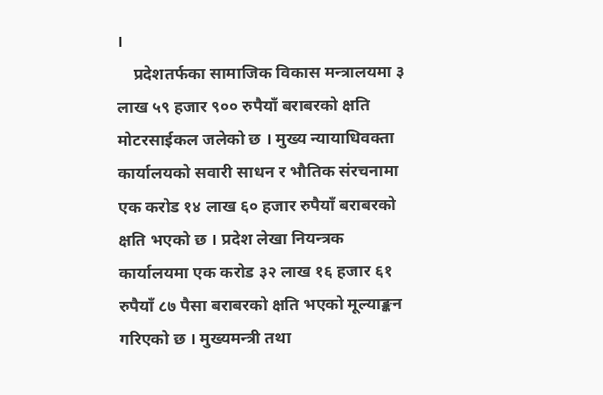।
    प्रदेशतर्फका सामाजिक विकास मन्त्रालयमा ३ लाख ५९ हजार ९०० रुपैयाँ बराबरको क्षति मोटरसाईकल जलेको छ । मुख्य न्यायाधिवक्ता कार्यालयको सवारी साधन र भौतिक संरचनामा एक करोड १४ लाख ६० हजार रुपैयाँ बराबरको क्षति भएको छ । प्रदेश लेखा नियन्त्रक कार्यालयमा एक करोड ३२ लाख १६ हजार ६१ रुपैयाँ ८७ पैसा बराबरको क्षति भएको मूल्याङ्कन गरिएको छ । मुख्यमन्त्री तथा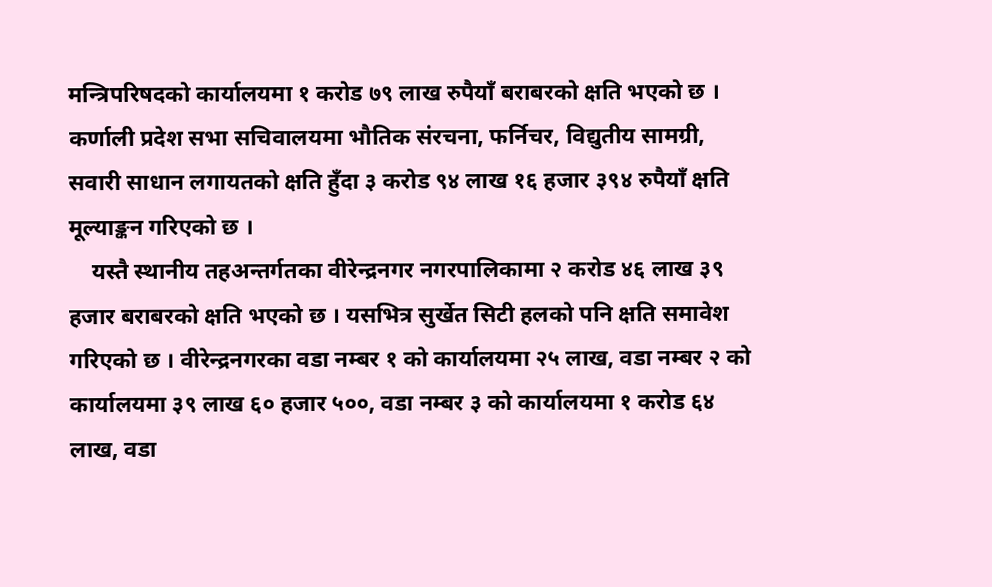मन्त्रिपरिषदको कार्यालयमा १ करोड ७९ लाख रुपैयाँ बराबरको क्षति भएको छ । कर्णाली प्रदेश सभा सचिवालयमा भौतिक संरचना, फर्निचर, विद्युतीय सामग्री, सवारी साधान लगायतको क्षति हुँदा ३ करोड ९४ लाख १६ हजार ३९४ रुपैयाँ क्षति मूल्याङ्कन गरिएको छ ।
    यस्तै स्थानीय तहअन्तर्गतका वीरेन्द्रनगर नगरपालिकामा २ करोड ४६ लाख ३९ हजार बराबरको क्षति भएको छ । यसभित्र सुर्खेत सिटी हलको पनि क्षति समावेश गरिएको छ । वीरेन्द्रनगरका वडा नम्बर १ को कार्यालयमा २५ लाख, वडा नम्बर २ को कार्यालयमा ३९ लाख ६० हजार ५००, वडा नम्बर ३ को कार्यालयमा १ करोड ६४ लाख, वडा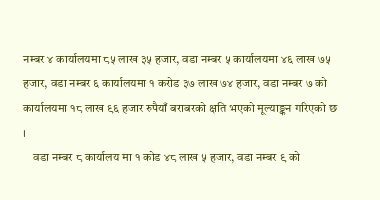नम्बर ४ कार्यालयमा ८५ लाख ३५ हजार, वडा नम्बर ५ कार्यालयमा ४६ लाख ७५ हजार, वडा नम्बर ६ कार्यालयमा १ करोड ३७ लाख ७४ हजार, वडा नम्बर ७ को कार्यालयमा १८ लाख ९६ हजार रुपैयाँ बराबरको क्षति भएको मूल्याङ्कन गरिएको छ ।
    वडा नम्बर ८ कार्यालय मा १ कोड ४८ लाख ५ हजार, वडा नम्बर ९ को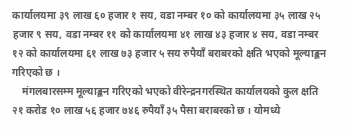कार्यालयमा ३९ लाख ६० हजार १ सय, वडा नम्बर १० को कार्यालयमा ३५ लाख २५ हजार ९ सय, वडा नम्बर ११ को कार्यालयमा ४१ लाख ४३ हजार ४ सय, वडा नम्बर १२ को कार्यालयमा ६१ लाख ७३ हजार ५ सय रुपैयाँ बराबरको क्षति भएको मूल्याङ्कन गरिएको छ ।
    मंगलबारसम्म मूल्याङ्कन गरिएको भएको वीरेन्द्रनगरस्थित कार्यालयको कुल क्षति २१ करोड १० लाख ५६ हजार ७४६ रुपैयाँ ३५ पैसा बराबरको छ । योमध्ये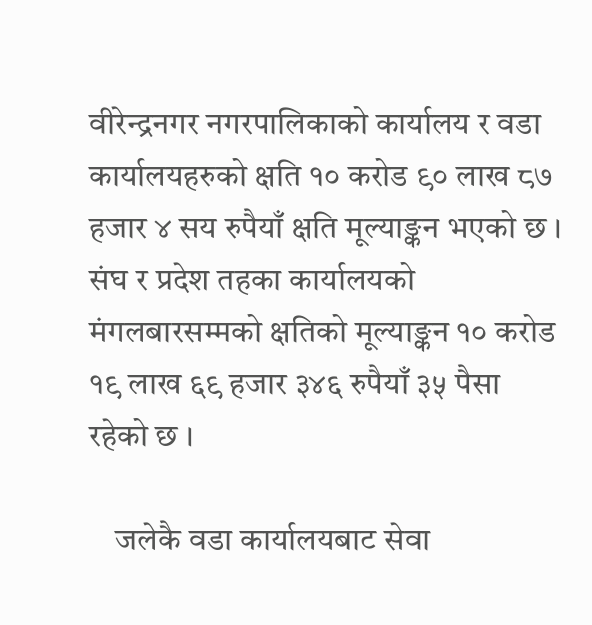वीरेन्द्रनगर नगरपालिकाको कार्यालय र वडा कार्यालयहरुको क्षति १० करोड ९० लाख ८७ हजार ४ सय रुपैयाँ क्षति मूल्याङ्कन भएको छ । संघ र प्रदेश तहका कार्यालयको मंगलबारसम्मको क्षतिको मूल्याङ्कन १० करोड १९ लाख ६९ हजार ३४६ रुपैयाँ ३५ पैसा रहेको छ ।

    जलेकै वडा कार्यालयबाट सेवा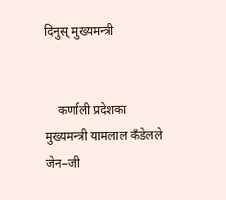दिनुस् मुख्यमन्त्री


    कर्णाली प्रदेशका मुख्यमन्त्री यामलाल कँडेलले जेन–जी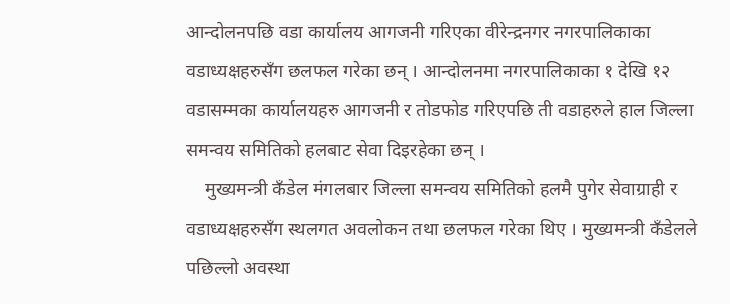आन्दोलनपछि वडा कार्यालय आगजनी गरिएका वीरेन्द्रनगर नगरपालिकाका वडाध्यक्षहरुसँग छलफल गरेका छन् । आन्दोलनमा नगरपालिकाका १ देखि १२ वडासम्मका कार्यालयहरु आगजनी र तोडफोड गरिएपछि ती वडाहरुले हाल जिल्ला समन्वय समितिको हलबाट सेवा दिइरहेका छन् ।
    मुख्यमन्त्री कँडेल मंगलबार जिल्ला समन्वय समितिको हलमै पुगेर सेवाग्राही र वडाध्यक्षहरुसँग स्थलगत अवलोकन तथा छलफल गरेका थिए । मुख्यमन्त्री कँडेलले पछिल्लो अवस्था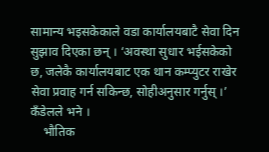सामान्य भइसकेकाले वडा कार्यालयबाटै सेवा दिन सुझाव दिएका छन् । ‘अवस्था सुधार भईसकेको छ, जलेकै कार्यालयबाट एक थान कम्प्युटर राखेर सेवा प्रवाह गर्न सकिन्छ, सोहीअनुसार गर्नुस् ।’ कँडेलले भने ।
    भौतिक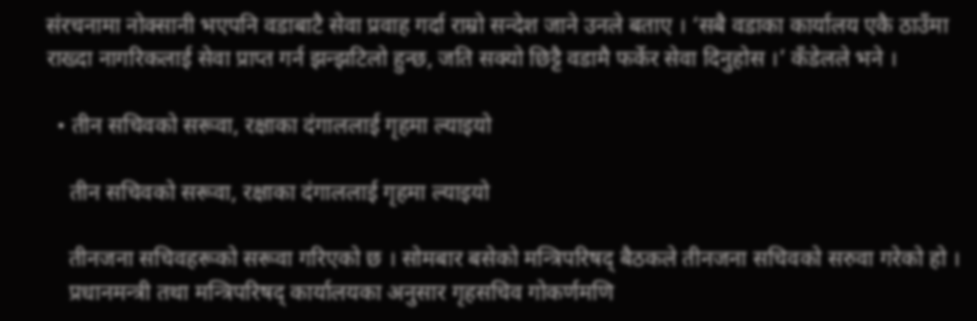संरचनामा नोक्सानी भएपनि वडाबाटै सेवा प्रवाह गर्दा राम्रो सन्देश जाने उनले बताए । ‘सबै वडाका कार्यालय एकै ठाउँमा राख्दा नागरिकलाई सेवा प्राप्त गर्न झन्झटिलो हुन्छ, जति सक्यो छिट्टै वडामै फर्केर सेवा दिनुहोस ।’ कँडेलले भने ।

  • तीन सचिवको सरूवा, रक्षाका दंगाललाई गृहमा ल्याइयो

    तीन सचिवको सरूवा, रक्षाका दंगाललाई गृहमा ल्याइयो

    तीनजना सचिवहरूको सरूवा गरिएको छ । सोमबार बसेको मन्त्रिपरिषद् बैठकले तीनजना सचिवको सरुवा गरेको हो ।
    प्रधानमन्त्री तथा मन्त्रिपरिषद् कार्यालयका अनुसार गृहसचिव गोकर्णमणि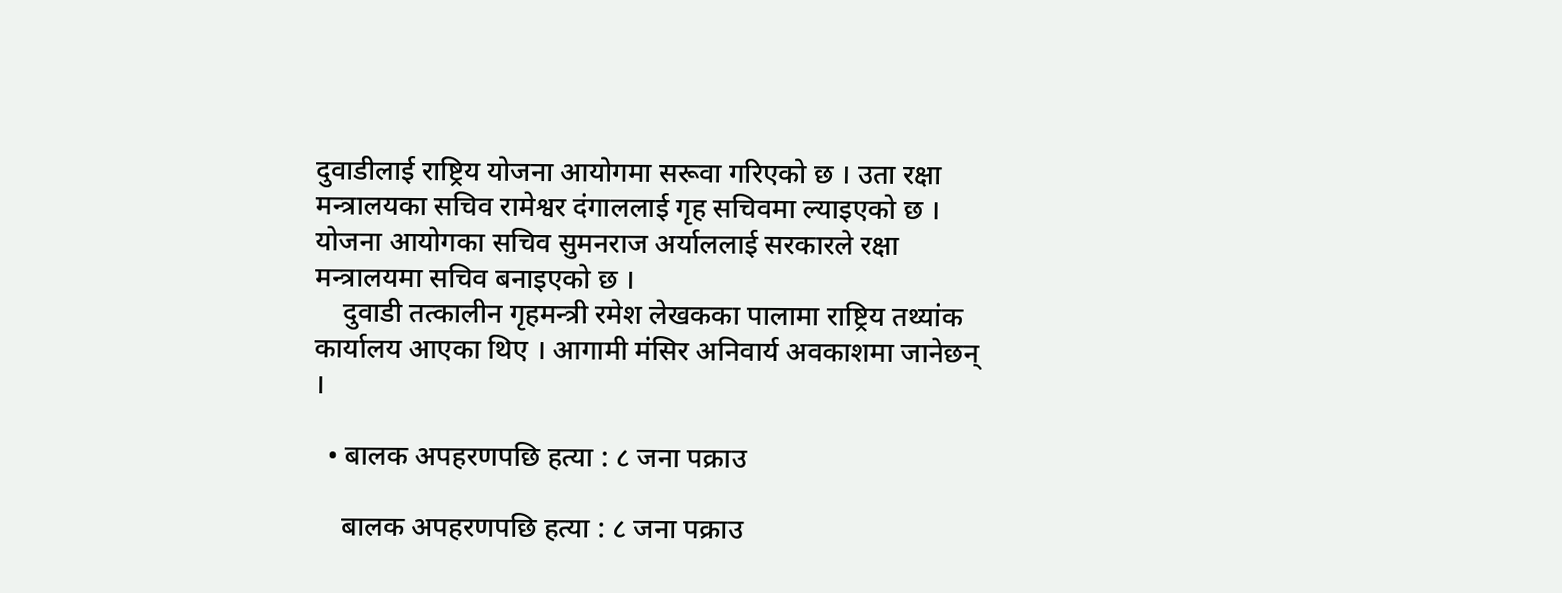दुवाडीलाई राष्ट्रिय योजना आयोगमा सरूवा गरिएको छ । उता रक्षा मन्त्रालयका सचिव रामेश्वर दंगाललाई गृह सचिवमा ल्याइएको छ । योजना आयोगका सचिव सुमनराज अर्याललाई सरकारले रक्षा मन्त्रालयमा सचिव बनाइएको छ ।
    दुवाडी तत्कालीन गृहमन्त्री रमेश लेखकका पालामा राष्ट्रिय तथ्यांक कार्यालय आएका थिए । आगामी मंसिर अनिवार्य अवकाशमा जानेछन् ।

  • बालक अपहरणपछि हत्या : ८ जना पक्राउ

    बालक अपहरणपछि हत्या : ८ जना पक्राउ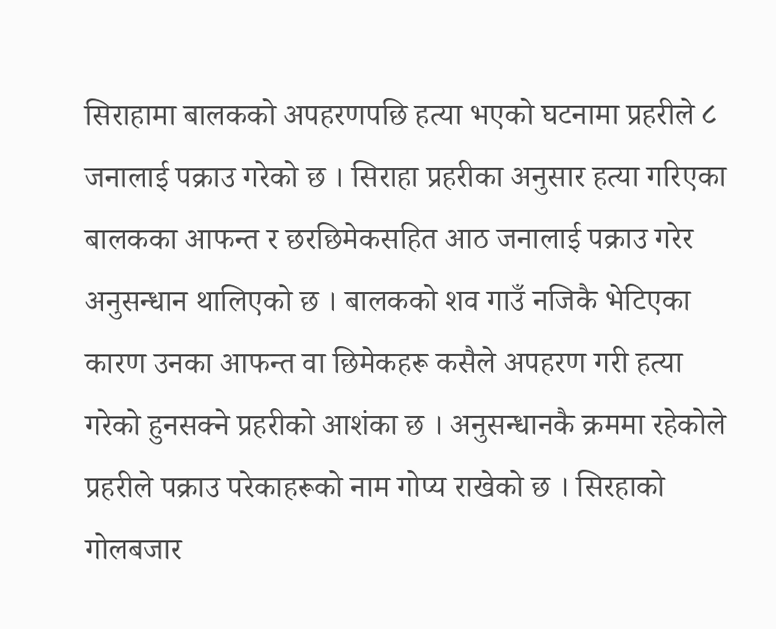सिराहामा बालकको अपहरणपछि हत्या भएको घटनामा प्रहरीले ८ जनालाई पक्राउ गरेको छ । सिराहा प्रहरीका अनुसार हत्या गरिएका बालकका आफन्त र छरछिमेकसहित आठ जनालाई पक्राउ गरेर अनुसन्धान थालिएको छ । बालकको शव गाउँ नजिकै भेटिएका कारण उनका आफन्त वा छिमेकहरू कसैले अपहरण गरी हत्या गरेको हुनसक्ने प्रहरीको आशंका छ । अनुसन्धानकै क्रममा रहेकोले प्रहरीले पक्राउ परेकाहरूको नाम गोप्य राखेको छ । सिरहाको गोलबजार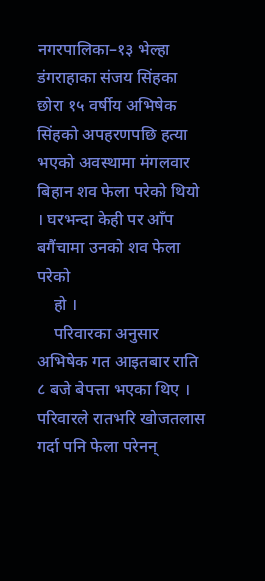नगरपालिका–१३ भेल्हा डंगराहाका संजय सिंहका छोरा १५ वर्षीय अभिषेक सिंहको अपहरणपछि हत्या भएको अवस्थामा मंगलवार बिहान शव फेला परेको थियो । घरभन्दा केही पर आँप बगैंचामा उनको शव फेला परेको
    हो ।
    परिवारका अनुसार अभिषेक गत आइतबार राति ८ बजे बेपत्ता भएका थिए । परिवारले रातभरि खोजतलास गर्दा पनि फेला परेनन्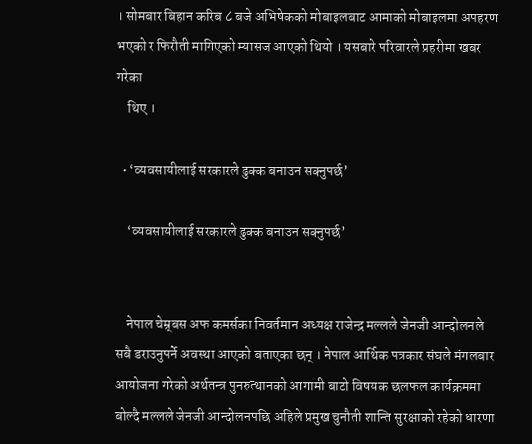। सोमबार बिहान करिब ८ बजे अभिषेकको मोबाइलबाट आमाको मोबाइलमा अपहरण भएको र फिरौती मागिएको म्यासज आएको थियो । यसबारे परिवारले प्रहरीमा खबर गरेका
    थिए ।

  • ‘व्यवसायीलाई सरकारले ढुक्क बनाउन सक्नुपर्छ’

    ‘व्यवसायीलाई सरकारले ढुक्क बनाउन सक्नुपर्छ’


    नेपाल चेम्र्बस अफ कमर्सका निवर्तमान अध्यक्ष राजेन्द्र मल्लले जेनजी आन्दोलनले सबै डराउनुपर्ने अवस्था आएको बताएका छन् । नेपाल आर्थिक पत्रकार संघले मंगलबार आयोजना गरेको अर्थतन्त्र पुनरुत्थानको आगामी बाटो विषयक छलफल कार्यक्रममा बोल्दै मल्लले जेनजी आन्दोलनपछि अहिले प्रमुख चुनौती शान्ति सुरक्षाको रहेको धारणा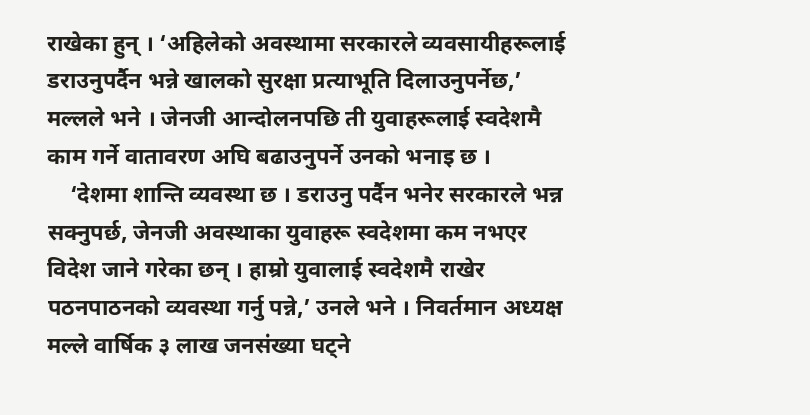राखेका हुन् । ‘अहिलेको अवस्थामा सरकारले व्यवसायीहरूलाई डराउनुपर्दैन भन्ने खालको सुरक्षा प्रत्याभूति दिलाउनुपर्नेछ,’ मल्लले भने । जेनजी आन्दोलनपछि ती युवाहरूलाई स्वदेशमै काम गर्ने वातावरण अघि बढाउनुपर्ने उनको भनाइ छ ।
    ‘देशमा शान्ति व्यवस्था छ । डराउनु पर्दैन भनेर सरकारले भन्न सक्नुपर्छ, जेनजी अवस्थाका युवाहरू स्वदेशमा कम नभएर विदेश जाने गरेका छन् । हाम्रो युवालाई स्वदेशमै राखेर पठनपाठनको व्यवस्था गर्नु पन्ने,’ उनले भने । निवर्तमान अध्यक्ष मल्ले वार्षिक ३ लाख जनसंख्या घट्ने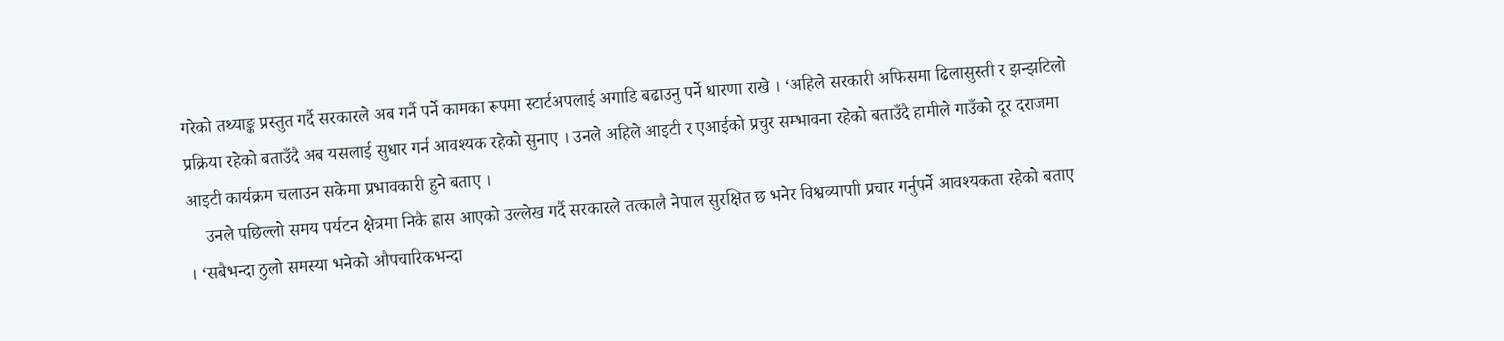गरेको तथ्याङ्क प्रस्तुत गर्दै सरकारले अब गर्नै पर्ने कामका रूपमा स्टार्टअपलाई अगाडि बढाउनु पर्ने धारणा राखे । ‘अहिले सरकारी अफिसमा ढिलासुस्ती र झन्झटिलो प्रक्रिया रहेको बताउँदै अब यसलाई सुधार गर्न आवश्यक रहेको सुनाए । उनले अहिले आइटी र एआईको प्रचुर सम्भावना रहेको बताउँदै हामीले गाउँको दूर दराजमा आइटी कार्यक्रम चलाउन सकेमा प्रभावकारी हुने बताए ।
    उनले पछिल्लो समय पर्यटन क्षेत्रमा निकै ह्रास आएको उल्लेख गर्दै सरकारले तत्कालै नेपाल सुरक्षित छ भनेर विश्वव्यापाी प्रचार गर्नुपर्ने आवश्यकता रहेको बताए । ‘सबैभन्दा ठुलो समस्या भनेको औपचारिकभन्दा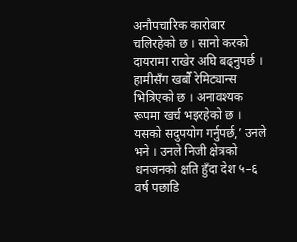अनौपचारिक कारोबार चलिरहेको छ । सानो करको दायरामा राखेर अघि बढ्नुपर्छ । हामीसँग खर्बौं रेमिट्यान्स भित्रिएको छ । अनावश्यक रूपमा खर्च भइरहेको छ । यसको सदुपयोग गर्नुपर्छ,’ उनले भने । उनले निजी क्षेत्रको धनजनको क्षति हुँदा देश ५–६ वर्ष पछाडि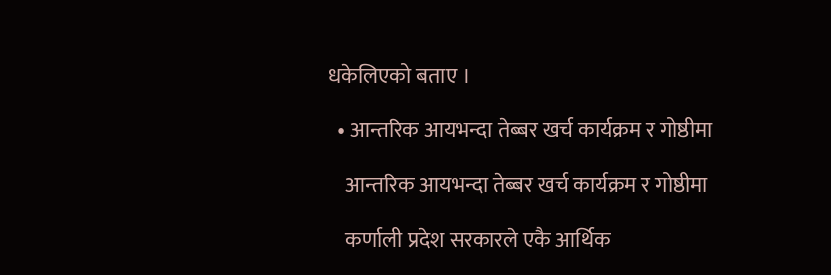धकेलिएको बताए ।

  • आन्तरिक आयभन्दा तेब्बर खर्च कार्यक्रम र गोष्ठीमा

    आन्तरिक आयभन्दा तेब्बर खर्च कार्यक्रम र गोष्ठीमा

    कर्णाली प्रदेश सरकारले एकै आर्थिक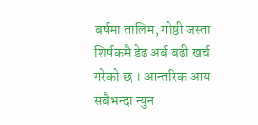बर्षमा तालिम, गोष्ठी जस्ता शिर्षकमै डेढ अर्ब बढी खर्च गरेको छ । आन्तरिक आय सबैभन्दा न्युन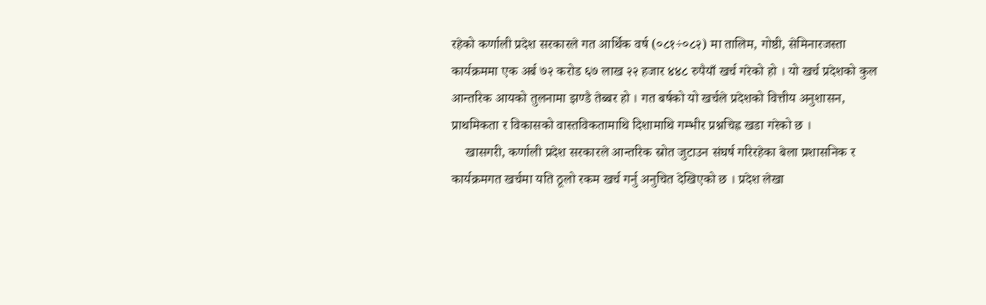रहेको कर्णाली प्रदेश सरकारले गत आर्थिक वर्ष (०८१÷०८२) मा तालिम, गोष्ठी, सेमिनारजस्ता कार्यक्रममा एक अर्ब ७२ करोड ६७ लाख २२ हजार ४४८ रुपैयाँ खर्च गरेको हो । यो खर्च प्रदेशको कुल आन्तरिक आयको तुलनामा झण्डै तेब्बर हो । गत बर्षको यो खर्चले प्रदेशको वित्तीय अनुशासन, प्राथमिकता र विकासको वास्तविकतामाथि दिशामाथि गम्भीर प्रश्नचिह्न खडा गरेको छ ।
    खासगरी, कर्णाली प्रदेश सरकारले आन्तरिक स्रोत जुटाउन संघर्ष गरिरहेका बेला प्रशासनिक र कार्यक्रमगत खर्चमा यति ठूलो रकम खर्च गर्नु अनुचित देखिएको छ । प्रदेश लेखा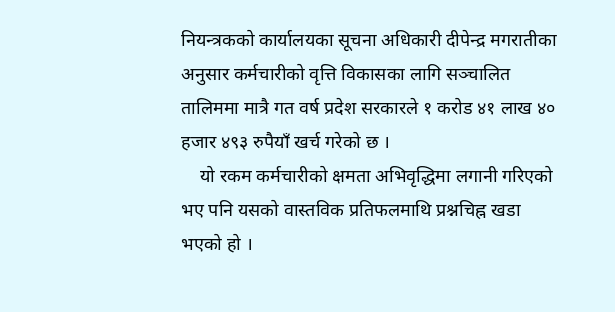नियन्त्रकको कार्यालयका सूचना अधिकारी दीपेन्द्र मगरातीका अनुसार कर्मचारीको वृत्ति विकासका लागि सञ्चालित तालिममा मात्रै गत वर्ष प्रदेश सरकारले १ करोड ४१ लाख ४० हजार ४९३ रुपैयाँ खर्च गरेको छ ।
    यो रकम कर्मचारीको क्षमता अभिवृद्धिमा लगानी गरिएको भए पनि यसको वास्तविक प्रतिफलमाथि प्रश्नचिह्न खडा भएको हो ।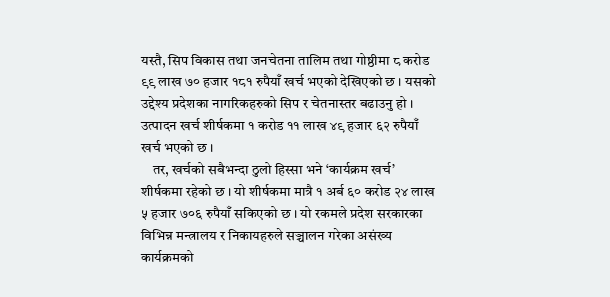यस्तै, सिप विकास तथा जनचेतना तालिम तथा गोष्ठीमा ८ करोड ९९ लाख ७० हजार १८१ रुपैयाँ खर्च भएको देखिएको छ । यसको उद्देश्य प्रदेशका नागरिकहरुको सिप र चेतनास्तर बढाउनु हो । उत्पादन खर्च शीर्षकमा १ करोड ११ लाख ४९ हजार ६२ रुपैयाँ खर्च भएको छ ।
    तर, खर्चको सबैभन्दा ठुलो हिस्सा भने ‘कार्यक्रम खर्च’ शीर्षकमा रहेको छ । यो शीर्षकमा मात्रै १ अर्ब ६० करोड २४ लाख ५ हजार ७०६ रुपैयाँ सकिएको छ । यो रकमले प्रदेश सरकारका विभिन्न मन्त्रालय र निकायहरुले सञ्चालन गरेका असंख्य कार्यक्रमको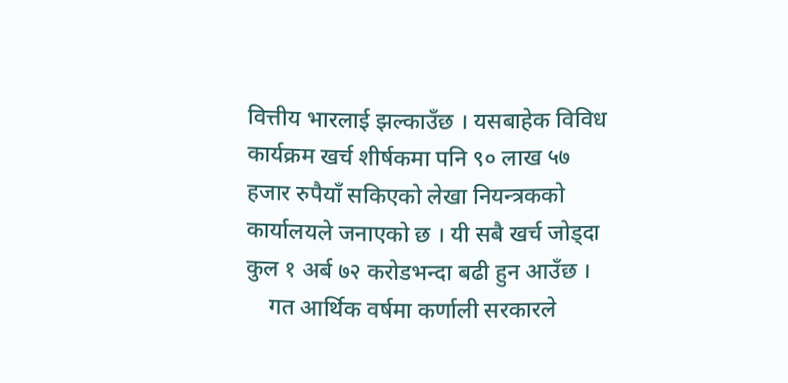वित्तीय भारलाई झल्काउँछ । यसबाहेक विविध कार्यक्रम खर्च शीर्षकमा पनि ९० लाख ५७ हजार रुपैयाँ सकिएको लेखा नियन्त्रकको कार्यालयले जनाएको छ । यी सबै खर्च जोड्दा कुल १ अर्ब ७२ करोडभन्दा बढी हुन आउँछ ।
    गत आर्थिक वर्षमा कर्णाली सरकारले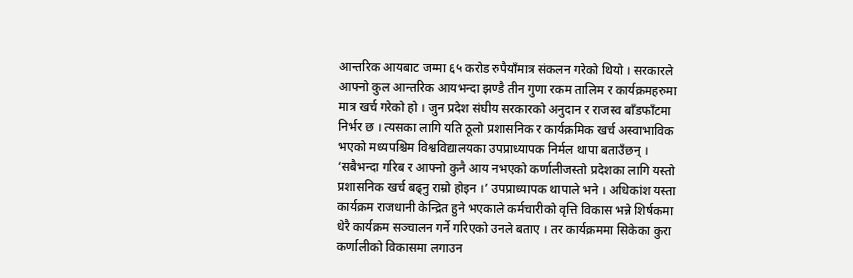आन्तरिक आयबाट जम्मा ६५ करोड रुपैयाँमात्र संकलन गरेको थियो । सरकारले आफ्नो कुल आन्तरिक आयभन्दा झण्डै तीन गुणा रकम तालिम र कार्यक्रमहरुमा मात्र खर्च गरेको हो । जुन प्रदेश संघीय सरकारको अनुदान र राजस्व बाँडफाँटमा निर्भर छ । त्यसका लागि यति ठूलो प्रशासनिक र कार्यक्रमिक खर्च अस्वाभाविक भएको मध्यपश्चिम विश्वविद्यालयका उपप्राध्यापक निर्मल थापा बताउँछन् । ‘सबैभन्दा गरिब र आफ्नो कुनै आय नभएको कर्णालीजस्तो प्रदेशका लागि यस्तो प्रशासनिक खर्च बढ्नु राम्रो होइन ।’ उपप्राध्यापक थापाले भने । अधिकांश यस्ता कार्यक्रम राजधानी केन्द्रित हुने भएकाले कर्मचारीको वृत्ति विकास भन्ने शिर्षकमा धेरै कार्यक्रम सञ्चालन गर्ने गरिएको उनले बताए । तर कार्यक्रममा सिकेका कुरा कर्णालीको विकासमा लगाउन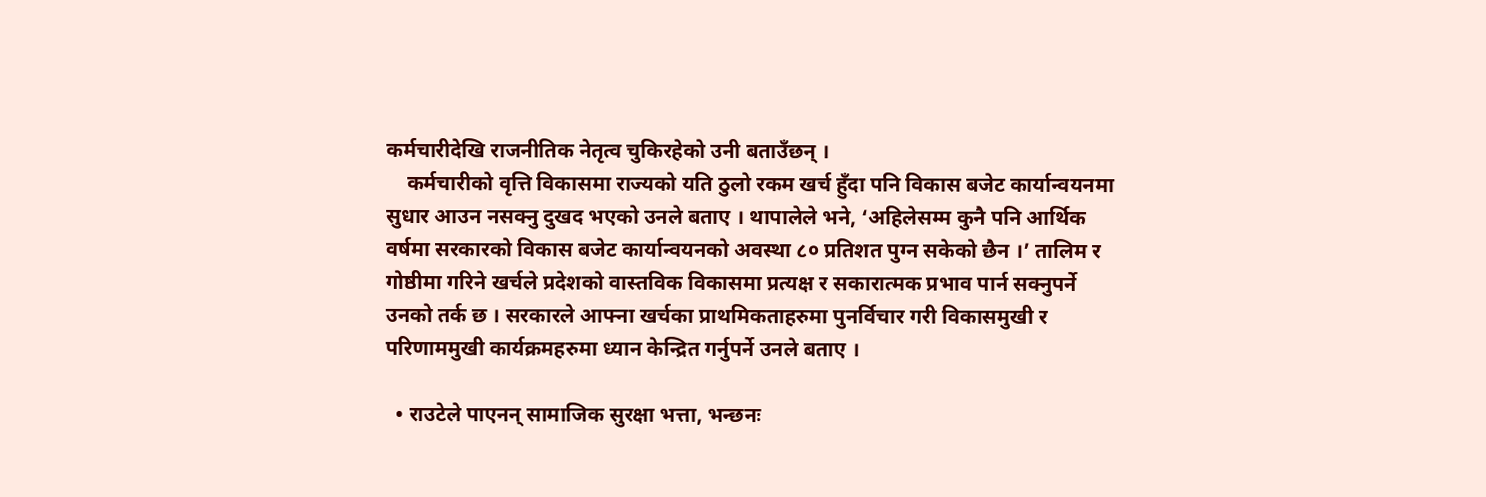कर्मचारीदेखि राजनीतिक नेतृत्व चुकिरहेको उनी बताउँछन् ।
    कर्मचारीको वृत्ति विकासमा राज्यको यति ठुलो रकम खर्च हुँदा पनि विकास बजेट कार्यान्वयनमा सुधार आउन नसक्नु दुखद भएको उनले बताए । थापालेले भने, ‘अहिलेसम्म कुनै पनि आर्थिक वर्षमा सरकारको विकास बजेट कार्यान्वयनको अवस्था ८० प्रतिशत पुग्न सकेको छैन ।’ तालिम र गोष्ठीमा गरिने खर्चले प्रदेशको वास्तविक विकासमा प्रत्यक्ष र सकारात्मक प्रभाव पार्न सक्नुपर्ने उनको तर्क छ । सरकारले आफ्ना खर्चका प्राथमिकताहरुमा पुनर्विचार गरी विकासमुखी र परिणाममुखी कार्यक्रमहरुमा ध्यान केन्द्रित गर्नुपर्ने उनले बताए ।

  • राउटेले पाएनन् सामाजिक सुरक्षा भत्ता, भन्छनः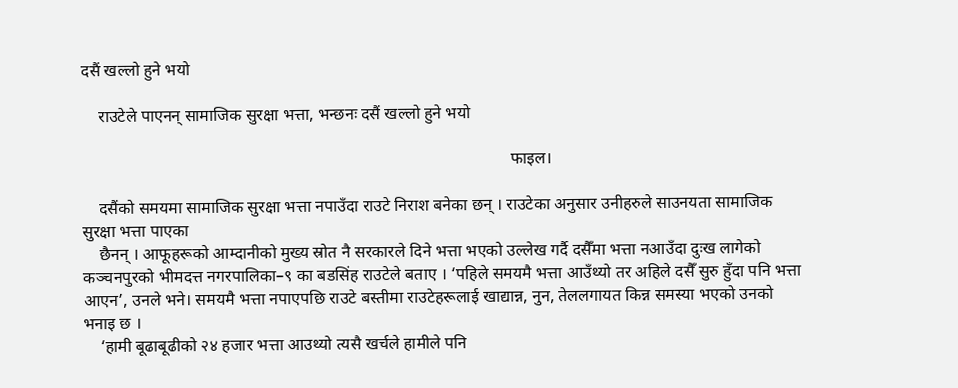दसैं खल्लो हुने भयो

    राउटेले पाएनन् सामाजिक सुरक्षा भत्ता, भन्छनः दसैं खल्लो हुने भयो

                                                                                                       फाइल।

    दसैंको समयमा सामाजिक सुरक्षा भत्ता नपाउँदा राउटे निराश बनेका छन् । राउटेका अनुसार उनीहरुले साउनयता सामाजिक सुरक्षा भत्ता पाएका
    छैनन् । आफूहरूको आम्दानीको मुख्य स्रोत नै सरकारले दिने भत्ता भएको उल्लेख गर्दै दसैँमा भत्ता नआउँदा दुःख लागेको कञ्चनपुरको भीमदत्त नगरपालिका–९ का बडसिंह राउटेले बताए । ‘पहिले समयमै भत्ता आउँथ्यो तर अहिले दसैँ सुरु हुँदा पनि भत्ता आएन’, उनले भने। समयमै भत्ता नपाएपछि राउटे बस्तीमा राउटेहरूलाई खाद्यान्न, नुन, तेललगायत किन्न समस्या भएको उनको भनाइ छ ।
    ‘हामी बूढाबूढीको २४ हजार भत्ता आउथ्यो त्यसै खर्चले हामीले पनि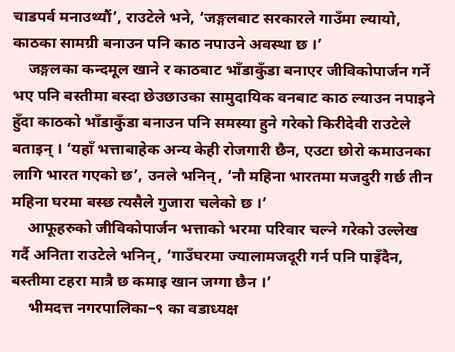चाडपर्व मनाउथ्यौं’, राउटेले भने, ‘जङ्गलबाट सरकारले गाउँमा ल्यायो, काठका सामग्री बनाउन पनि काठ नपाउने अवस्था छ ।’
    जङ्गलका कन्दमूल खाने र काठबाट भाँडाकुँडा बनाएर जीविकोपार्जन गर्ने भए पनि बस्तीमा बस्दा छेउछाउका सामुदायिक वनबाट काठ ल्याउन नपाइने हुँदा काठको भाँडाकुँडा बनाउन पनि समस्या हुने गरेको किरीदेवी राउटेले बताइन् । ‘यहाँ भत्ताबाहेक अन्य केही रोजगारी छैन, एउटा छोरो कमाउनका लागि भारत गएको छ’, उनले भनिन्, ‘नौ महिना भारतमा मजदुरी गर्छ तीन महिना घरमा बस्छ त्यसैले गुजारा चलेको छ ।’
    आफूहरुको जीविकोपार्जन भत्ताको भरमा परिवार चल्ने गरेको उल्लेख गर्दै अनिता राउटेले भनिन्, ‘गाउँघरमा ज्यालामजदूरी गर्न पनि पाइँदैन, बस्तीमा टहरा मात्रै छ कमाइ खान जग्गा छैन ।’
    भीमदत्त नगरपालिका–९ का वडाध्यक्ष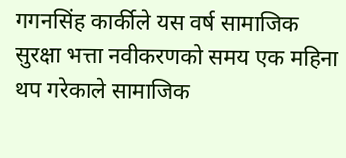गगनसिंह कार्कीले यस वर्ष सामाजिक सुरक्षा भत्ता नवीकरणको समय एक महिना थप गरेकाले सामाजिक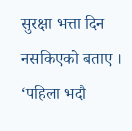सुरक्षा भत्ता दिन नसकिएको बताए । ‘पहिला भदौ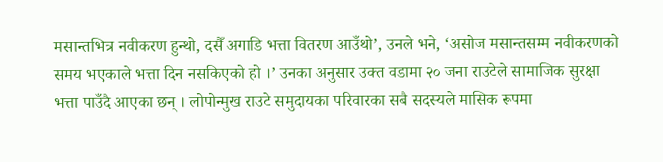मसान्तभित्र नवीकरण हुन्थो, दसैँ अगाडि भत्ता वितरण आउँथो’, उनले भने, ‘असोज मसान्तसम्म नवीकरणको समय भएकाले भत्ता दिन नसकिएको हो ।’ उनका अनुसार उक्त वडामा २० जना राउटेले सामाजिक सुरक्षा भत्ता पाउँदै आएका छन् । लोपोन्मुख राउटे समुदायका परिवारका सबै सदस्यले मासिक रूपमा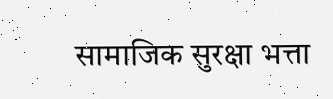सामाजिक सुरक्षा भत्ता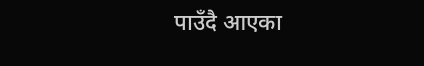पाउँदै आएका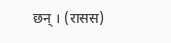छन् । (रासस)